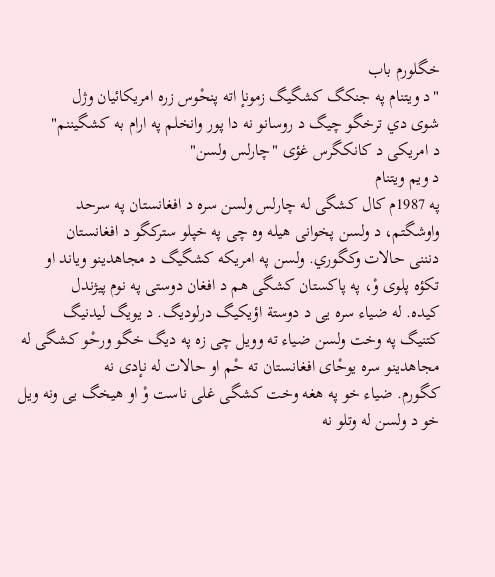خگلورم باب
"د ويتنام په جنكگ كشگيگ زمونإ اته پنحْوس زره امريكائيان وژل
شوى دي ترخگو چيگ د روسانو نه دا پور وانخلم په ارام به كشگيننم"
د امريكى د كانكگرس غؤى "چارلس ولسن"
د ويم ويتنام
په 1987م كال كشگى له چارلس ولسن سره د افغانستان په سرحد
واوشگتم، د ولسن پخوانى هيله وه چى په خپلو ستركگو د افغانستان
دنننى حالات وكگوري. ولسن په امريكه كشگيگ د مجاهدينو وياند او
تكؤه پلوى وْ، په پاكستان كشگى هم د افغان دوستى په نوم پيژندل
كيده. له ضياء سره يى د دوستة اؤيكيگ درلوديگ. د يويگ ليدنيگ
كتنيگ په وخت ولسن ضياء ته وويل چى زه په ديگ خگو ورحْو كشگى له
مجاهدينو سره يوحْاى افغانستان ته حْم او حالات له نإدى نه
كگورم. ضياء خو په هغه وخت كشگى غلى ناست وْ او هيخگ يى ونه ويل
خو د ولسن له وتلو نه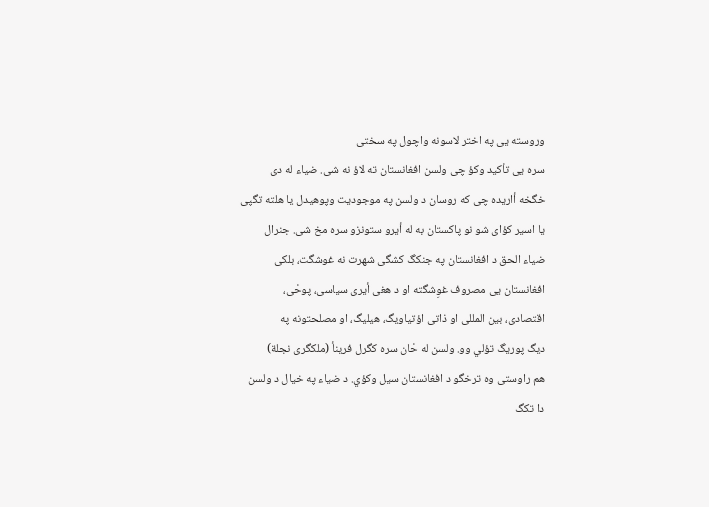وروسته يى په اختر لاسونه واچول په سختى
سره يى تاْكيد وكؤ چى ولسن افغانستان ته لاؤ نه شى. ضياء له دى
خگخه أاريده چى كه روسان د ولسن په موجوديت وپوهيدل يا هلته تگپى
يا اسير كؤاى شو نو پاكستان به له أيرو ستونزو سره مخ شى. جنرال
ضياء الحق د افغانستان په جنكگ كشگى شهرت نه غوشگت، بلكى
افغانستان يى مصروف غوِشگته او د هغى أيرى سياسى، پوحْى،
اقتصادى، بين المللى او ذاتى اؤتياويگ، هيليگ، او مصلحتونه په
ديگ پوريگ تؤلي وو. ولسن له حْان سره كگرل فرينأ (ملكگرى نجلة)
هم راوستى وه ترخگو د افغانستان سيل وكؤي. د ضياء په خيال د ولسن
دا تكگ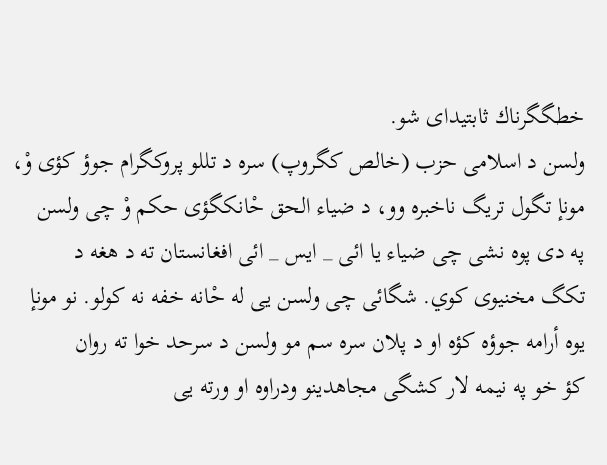خطگگرناك ثابتيداى شو.
ولسن د اسلامى حزب (خالص كگروپ) سره د تللو پروكگرام جوؤ كؤى وْ،
مونإ تگول تريگ ناخبره وو، د ضياء الحق حْانكگؤى حكم وْ چى ولسن
په دى پوه نشى چى ضياء يا ائى _ ايس _ ائى افغانستان ته د هغه د
تكگ مخنيوى كوي. شگائى چى ولسن يى له حْانه خفه نه كولو. نو مونإ
يوه أرامه جوؤه كؤه او د پلان سره سم مو ولسن د سرحد خوا ته روان
كؤ خو په نيمه لار كشگى مجاهدينو ودراوه او ورته يى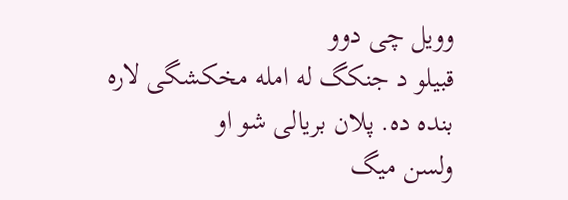وويل چى دوو
قبيلو د جنكگ له امله مخكشگى لاره بنده ده. پلان بريالى شو او
ولسن ميگ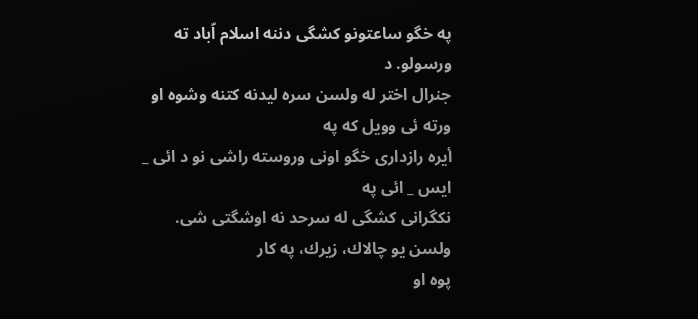په خگو ساعتونو كشگى دننه اسلام اّباد ته ورسولو. د
جنرال اختر له ولسن سره ليدنه كتنه وشوه او ورته ئى وويل كه په
أيره رازدارى خگو اونى وروسته راشى نو د ائى _ ايس _ ائى په
نكگرانى كشگى له سرحد نه اوشگتى شى. ولسن يو چالاك، زيرك، په كار
پوه او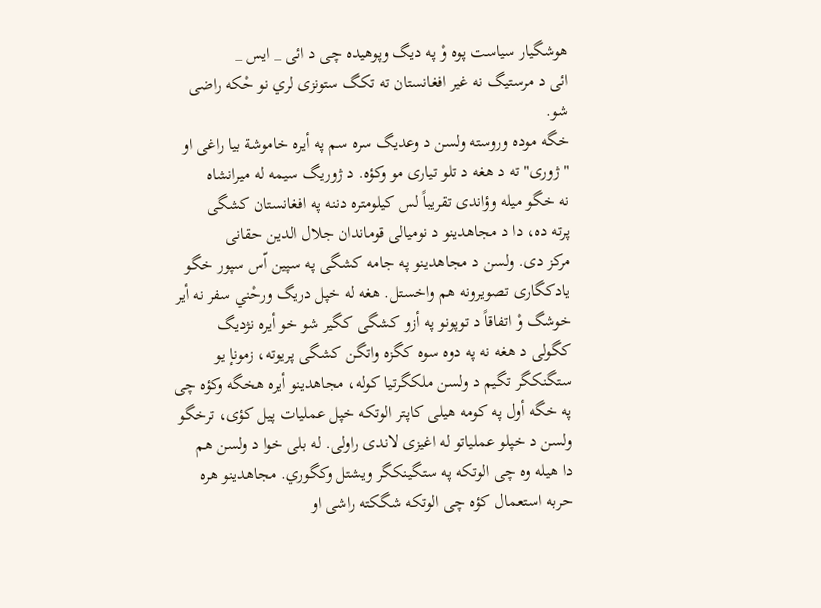هوشگيار سياست پوه وْ په ديگ وپوهيده چى د ائى _ ايس _
ائى د مرستيگ نه غير افغانستان ته تكگ ستونزى لري نو حْكه راضى
شو.
خگه موده وروسته ولسن د وعديگ سره سم په أيره خاموشة بيا راغى او
"ژورى" ته د هغه د تلو تيارى مو وكؤه. د ژوريگ سيمه له ميرانشاه
نه خگو ميله وؤاندى تقريباً لس كيلومتره دننه په افغانستان كشگى
پرته ده، دا د مجاهدينو د نوميالى قوماندان جلال الدين حقانى
مركز دى. ولسن د مجاهدينو په جامه كشگى په سپين اّس سپور خگو
يادكگارى تصويرونه هم واخستل. هغه له خپل دريگ ورحْني سفر نه أير
خوشگ وْ اتفاقاً د توپونو په أزو كشگى كگير شو خو أيره نژديگ
كگولى د هغه نه په دوه سوه كگزه واتگن كشگى پريوته، زمونإ يو
ستگنكگر تگيم د ولسن ملكگرتيا كوله، مجاهدينو أيره هخگه وكؤه چى
په خگه أول په كومه هيلى كاپتر الوتكه خپل عمليات پيل كؤى، ترخگو
ولسن د خپلو عملياتو له اغيزى لاندى راولى. له بلى خوا د ولسن هم
دا هيله وه چى الوتكه په ستگينكگر ويشتل وكگوري. مجاهدينو هره
حربه استعمال كؤه چى الوتكه شگكته راشى او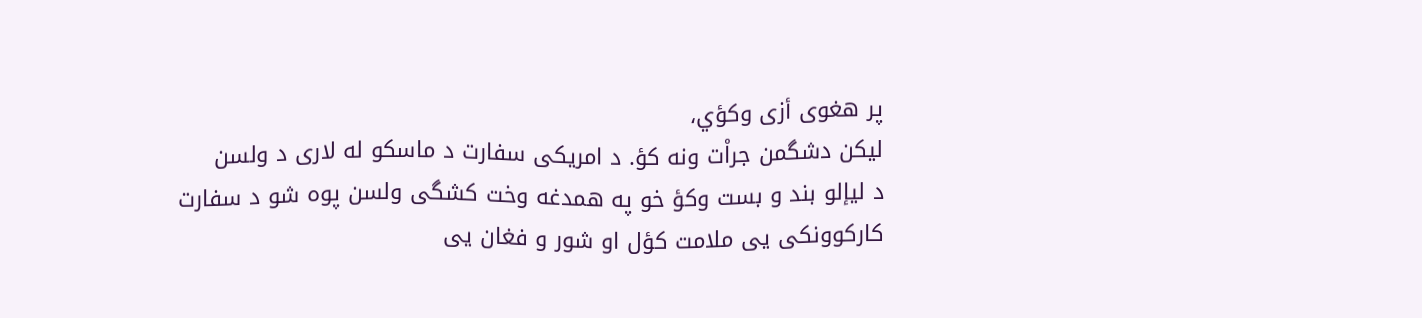پر هغوى أزى وكؤي،
ليكن دشگمن جراْت ونه كؤ. د امريكى سفارت د ماسكو له لارى د ولسن
د ليإلو بند و بست وكؤ خو په همدغه وخت كشگى ولسن پوه شو د سفارت
كاركوونكى يى ملامت كؤل او شور و فغان يى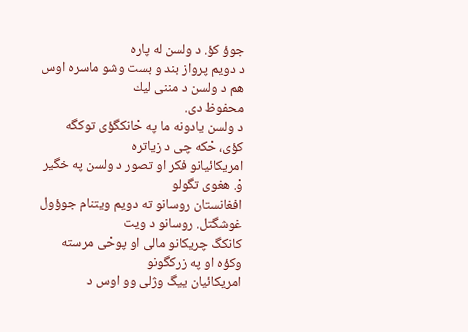جوؤ كؤ. د ولسن له پاره
د دويم پرواز بند و بست وشو ماسره اوس هم د ولسن د مننى ليك
محفوظ دى.
د ولسن يادونه ما په حْانكگؤى توكگه كؤى، حْكه چى د زياتره
امريكائيانو فكر او تصور د ولسن په خگير وْ. هغوى تگولو
افغانستان روسانو ته دويم ويتنام جوؤول غوشگتل. روسانو د ويت
كانكگ چريكانو مالى او پوحْى مرسته وكؤه او په زركگونو
امريكائيان ييگ وژلى وو اوس د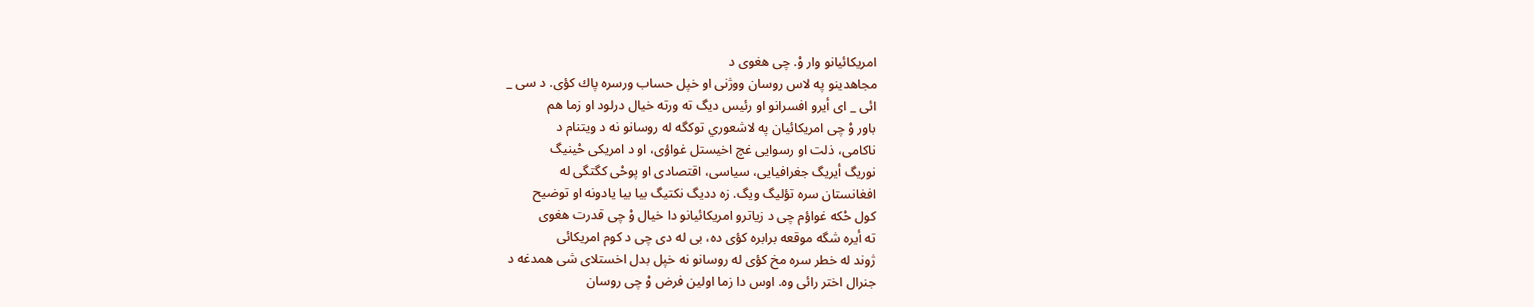امريكائيانو وار وْ. چى هغوى د
مجاهدينو په لاس روسان ووژنى او خپل حساب ورسره پاك كؤى. د سى _
ائى _ اى أيرو افسرانو او رئيس ديگ ته ورته خيال درلود او زما هم
باور وْ چى امريكائيان په لاشعوري توكگه له روسانو نه د ويتنام د
ناكامى، ذلت او رسوايى غچ اخيستل غواؤى، او د امريكى حْينيگ
نوريگ أيريگ جغرافيايى، سياسى، اقتصادى او پوحْى كگتگى له
افغانستان سره تؤليگ ويگ. زه دديگ نكتيگ بيا بيا يادونه او توضيح
كول حْكه غواؤم چى د زياترو امريكائيانو دا خيال وْ چى قدرت هغوى
ته أيره شگه موقعه برابره كؤى ده، بى له دى چى د كوم امريكائى
ژوند له خطر سره مخ كؤى له روسانو نه خپل بدل اخستلاى شى همدغه د
جنرال اختر رائى وه. اوس دا زما اولين فرض وْ چى روسان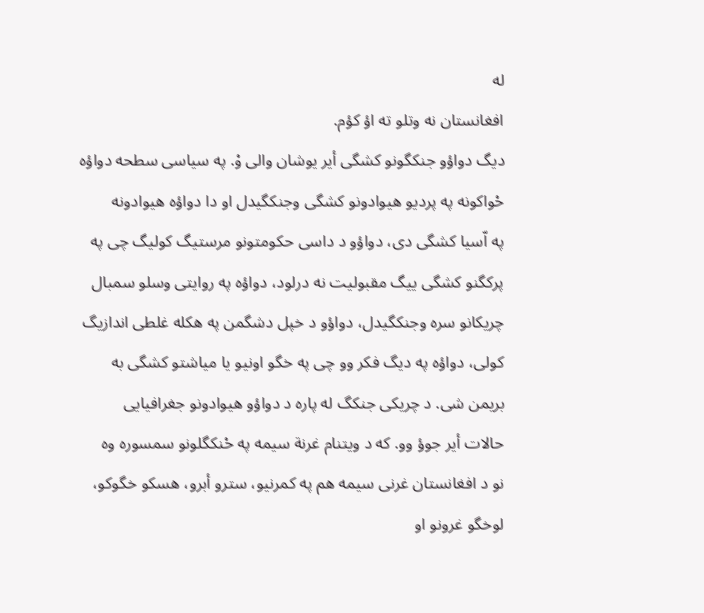له
افغانستان نه وتلو ته اؤ كؤم.
ديگ دواؤو جنكگونو كشگى أير يوشان والى وْ. په سياسى سطحه دواؤه
حْواكونه په پرديو هيوادونو كشگى وجنكگيدل او دا دواؤه هيوادونه
په اّسيا كشگى دى، دواؤو د داسى حكومتونو مرستيگ كوليگ چى په
پركگنو كشگى ييگ مقبوليت نه درلود، دواؤه په روايتى وسلو سمبال
چريكانو سره وجنكگيدل، دواؤو د خپل دشگمن په هكله غلطى اندازيگ
كولى، دواؤه په ديگ فكر وو چى په خگو اونيو يا مياشتو كشگى به
بريمن شى. د چريكى جنكگ له پاره د دواؤو هيوادونو جغرافيايى
حالات أير جوؤ وو. كه د ويتنام غرنة سيمه په حْنكگلونو سمسوره وه
نو د افغانستان غرنى سيمه هم په كمرنيو، سترو أبرو، هسكو خگوكو،
لوخگو غرونو او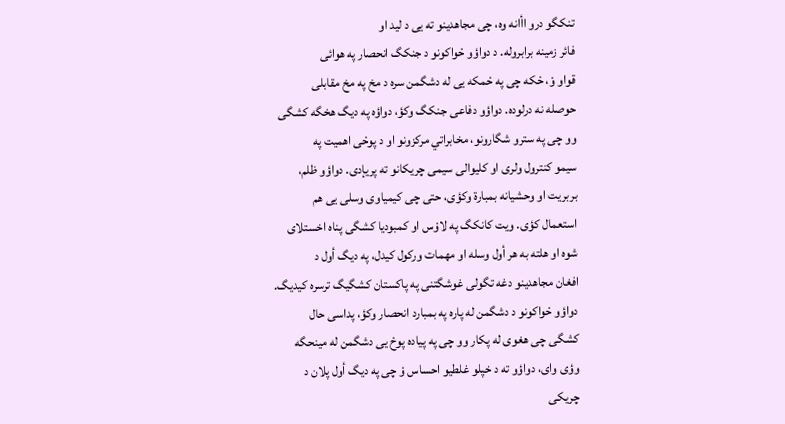تنكگو درو اأانه وه، چى مجاهدينو ته يى د ليد او
فائر زمينه برابروله. د دواؤو حْواكونو د جنكگ انحصار په هوائى
قواو وْ، حْكه چى په حْمكه يى له دشگمن سره د مخ په مخ مقابلى
حوصله نه درلوده. دواؤو دفاعى جنكگ وكؤ، دواؤه په ديگ هخگه كشگى
وو چى په سترو شگارونو، مخابراتي مركزونو او د پوحْى اهميت په
سيمو كنترول ولرى او كليوالى سيمى چريكانو ته پريإدى. دواؤو ظلم،
بربريت او وحشيانه بمبارة وكؤى، حتى چى كيمياوى وسلى يى هم
استعمال كؤى. ويت كانكگ په لاوْس او كمبوديا كشگى پناه اخستلاى
شوه او هلته به هر أول وسله او مهمات وركول كيدل، په ديگ أول د
افغان مجاهدينو دغه تگولى غوشگتنى په پاكستان كشگيگ ترسره كيديگ.
دواؤو حْواكونو د دشگمن له پاره په بمبارد انحصار وكؤ، پداسى حال
كشگى چى هغوى له پكار وو چى په پياده پوحْ يى دشگمن له مينحگه
وؤى واى، دواؤو ته د خپلو غلطيو احساس وْ چى په ديگ أول پلان د
چريكى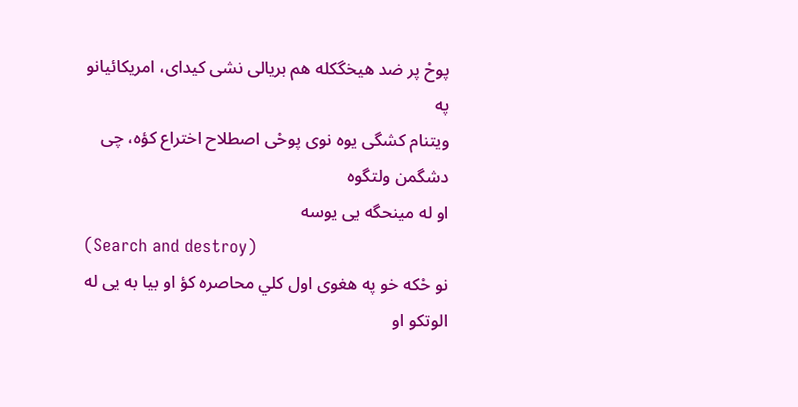پوحْ پر ضد هيخگكله هم بريالى نشى كيداى، امريكائيانو په
ويتنام كشگى يوه نوى پوحْى اصطلاح اختراع كؤه، چى دشگمن ولتگوه
او له مينحگه يى يوسه
(Search and destroy)
نو حْكه خو په هغوى اول كلي محاصره كؤ او بيا به يى له الوتكو او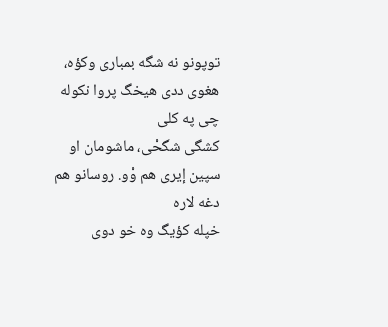توپونو نه شگه بمبارى وكؤه، هغوى ددى هيخگ پروا نكوله چى په كلى
كشگى شگحْى، ماشومان او سپين إيرى هم وْو. روسانو هم دغه لاره
خپله كؤيگ وه خو دوى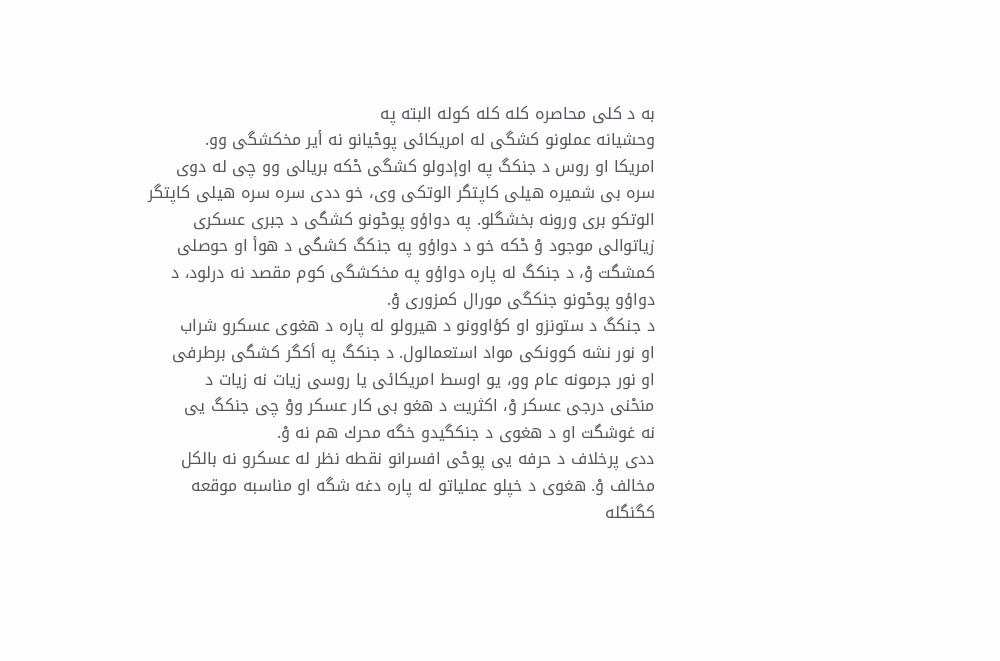به د كلى محاصره كله كله كوله البته په
وحشيانه عملونو كشگى له امريكائى پوحْيانو نه أير مخكشگى وو.
امريكا او روس د جنكگ په اوإدولو كشگى حْكه بريالى وو چى له دوى
سره بى شميره هيلى كاپتگر الوتكى وى، خو ددى سره سره هيلى كاپتگر
الوتكو برى ورونه بخشگلو. په دواؤو پوحْونو كشگى د جبرى عسكرى
زياتوالى موجود وْ حْكه خو د دواؤو په جنكگ كشگى د هوأ او حوصلى
كمشگت وْ، د جنكگ له پاره دواؤو په مخكشگى كوم مقصد نه درلود، د
دواؤو پوحْونو جنكگى مورال كمزورى وْ.
د جنكگ د ستونزو او كؤاوونو د هيرولو له پاره د هغوى عسكرو شراب
او نور نشه كوونكى مواد استعمالول. د جنكگ په أكگر كشگى برطرفى
او نور جرمونه عام وو، يو اوسط امريكائى يا روسى زيات نه زيات د
منحْنى درجى عسكر وْ، اكثريت د هغو بى كار عسكر ووْ چى جنكگ يى
نه غوشگت او د هغوى د جنكگيدو خگه محرك هم نه وْ.
ددى پرخلاف د حرفه يى پوحْى افسرانو نقطه نظر له عسكرو نه بالكل
مخالف وْ. هغوى د خپلو عملياتو له پاره دغه شگه او مناسبه موقعه
كگنگله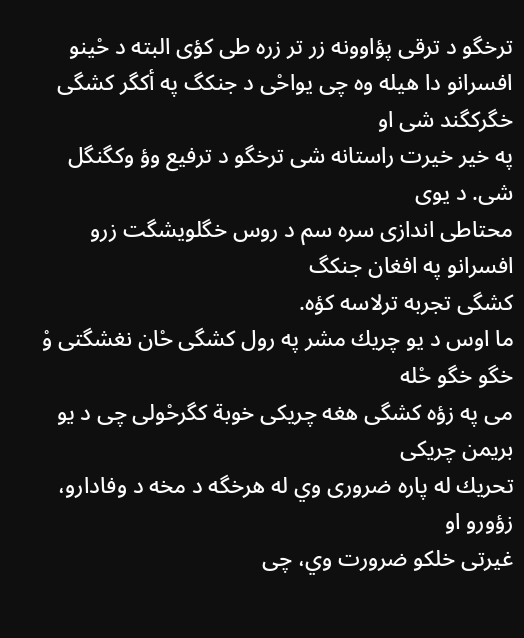ترخگو د ترقى پؤاوونه زر تر زره طى كؤى البته د حْينو
افسرانو دا هيله وه چى يواحْى د جنكگ په أكگر كشگى خگركگند شى او
په خير خيرت راستانه شى ترخگو د ترفيع وؤ وكگنگل شى. د يوى
محتاطى اندازى سره سم د روس خگلويشگت زرو افسرانو په افغان جنكگ
كشگى تجربه ترلاسه كؤه.
ما اوس د يو چريك مشر په رول كشگى حْان نغشگتى وْ خگو خگو حْله
مى په زؤه كشگى هغه چريكى خوبة كگرحْولى چى د يو بريمن چريكى
تحريك له پاره ضرورى وي له هرخگه د مخه د وفادارو، زؤورو او
غيرتى خلكو ضرورت وي، چى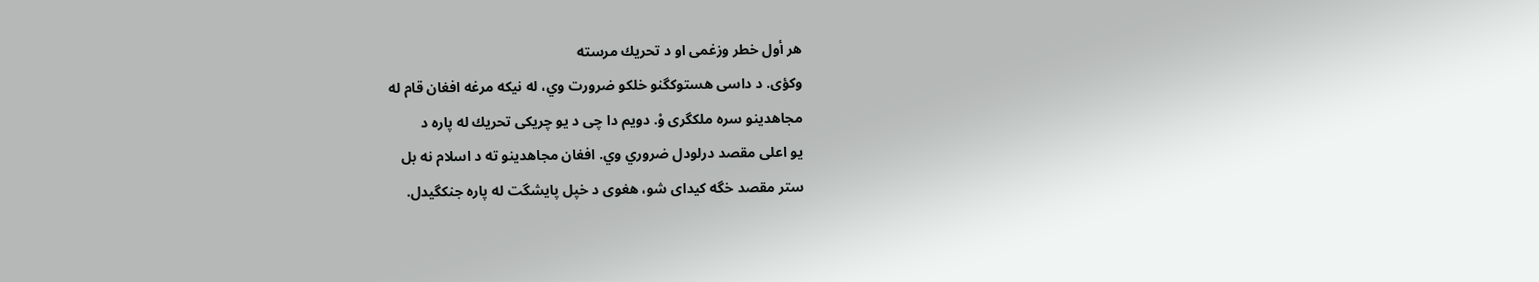هر أول خطر وزغمى او د تحريك مرسته
وكؤى. د داسى هستوكگنو خلكو ضرورت وي، له نيكه مرغه افغان قام له
مجاهدينو سره ملكگرى وْ. دويم دا چى د يو چريكى تحريك له پاره د
يو اعلى مقصد درلودل ضروري وي. افغان مجاهدينو ته د اسلام نه بل
ستر مقصد خگه كيداى شو، هغوى د خپل پايشگت له پاره جنكگيدل.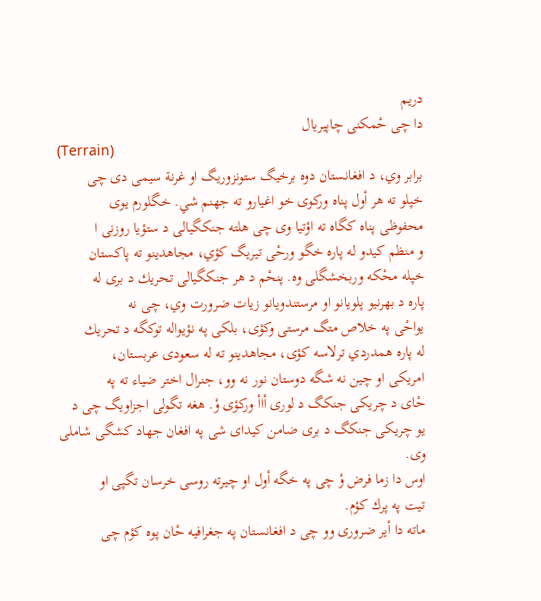دريم
دا چى حْمكنى چاپيريال
(Terrain)
برابر وي، د افغانستان دوه برخيگ ستونزوريگ او غرنة سيمى دى چى
خپلو ته هر أول پناه وركوى خو اغيارو ته جهنم شي. خگلورم يوى
محفوظى پناه كگاه ته اؤتيا وى چى هلته جنكگيالى د ستؤيا روزنى ا
و منظم كيدو له پاره خگو ورحْى تيريگ كؤي، مجاهدينو ته پاكستان
خپله محْكه وربخشگلى وه. پنحْم د هر جنكگيالى تحريك د برى له
پاره د بهرنيو پلويانو او مرستندويانو زيات ضرورت وي، چى نه
يواحْى په خلاص متگ مرستى وكؤى، بلكى په نؤيواله توكگه د تحريك
له پاره همدردي ترلاسه كؤى، مجاهدينو ته له سعودى عربستان،
امريكى او چين نه شگه دوستان نور نه وو، جنرال اختر ضياء ته په
حْاى د چريكى جنكگ د لورى أاأ وركؤى وْ. هغه تگولى اجزاويگ چى د
يو چريكى جنكگ د برى ضامن كيداى شى په افغان جهاد كشگى شاملى وى.
اوس دا زما فرض وْ چى په خگه أول او چيرته روسى خرسان تگپى او
تيت په پرك كؤم.
ماته دا أير ضرورى وو چى د افغانستان په جغرافيه حْان پوه كؤم چى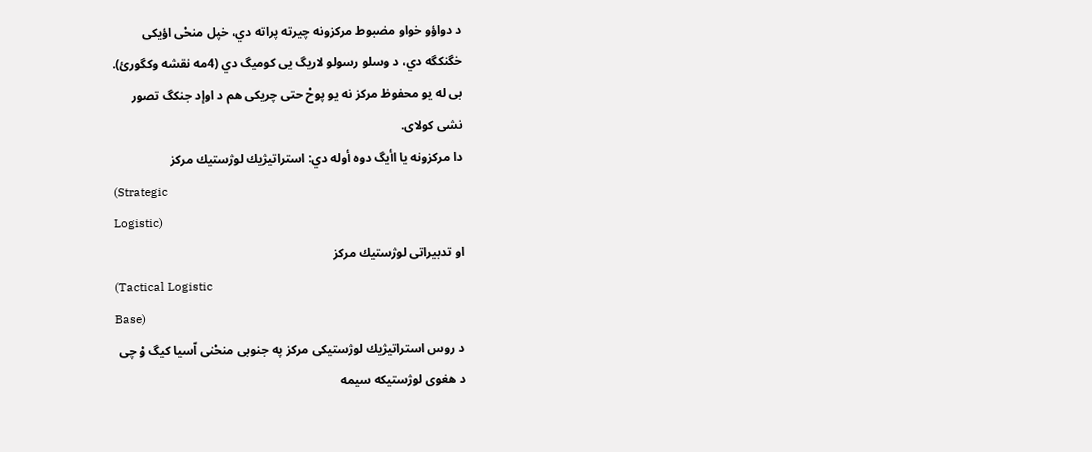د دواؤو خواو مضبوط مركزونه چيرته پراته دي، خپل منحْى اؤيكى
خگنكگه دي، د وسلو رسولو لاريگ يى كوميگ دي (4مه نقشه وكگورئ).
بى له يو محفوظ مركز نه يو پوحْ حتى چريكى هم د اوإد جنكگ تصور
نشى كولاى.
دا مركزونه يا اأيگ دوه أوله دي: استراتيژيك لوژستيك مركز
(Strategic
Logistic)
او تدبيراتى لوژستيك مركز
(Tactical Logistic
Base)
د روس استراتيژيك لوژستيكى مركز په جنوبى منحْنى اّسيا كيگ وْ چى
د هغوى لوژستيكه سيمه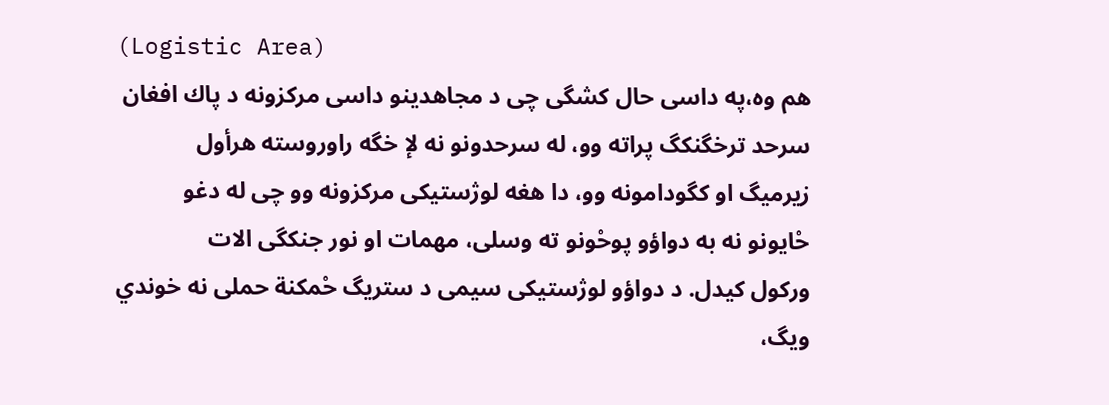(Logistic Area)
هم وه،په داسى حال كشگى چى د مجاهدينو داسى مركزونه د پاك افغان
سرحد ترخگنكگ پراته وو، له سرحدونو نه لإ خگه راوروسته هرأول
زيرميگ او كگودامونه وو، دا هغه لوژستيكى مركزونه وو چى له دغو
حْايونو نه به دواؤو پوحْونو ته وسلى، مهمات او نور جنكگى الات
وركول كيدل. د دواؤو لوژستيكى سيمى د ستريگ حْمكنة حملى نه خوندي
ويگ،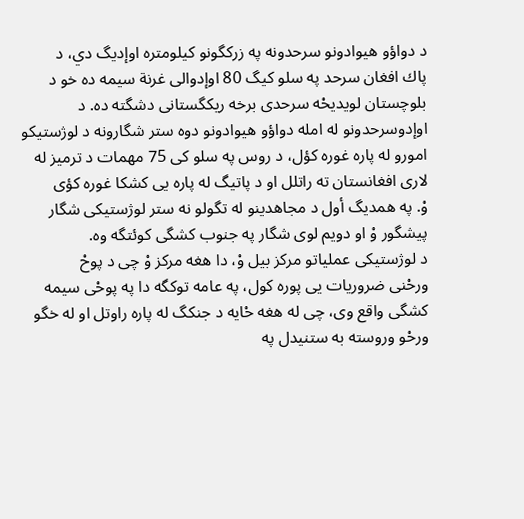د دواؤو هيوادونو سرحدونه په زركگونو كيلومتره اوإديگ دي، د
پاك افغان سرحد په سلو كيگ 80 اوإدوالى غرنة سيمه ده خو د
بلوچستان لويديحْه سرحدى برخه ريكگستانى دشگته ده. د
اوإدوسرحدونو له امله دواؤو هيوادونو دوه ستر شگارونه د لوژستيكو
امورو له پاره غوره كؤل، د روس په سلو كى 75 مهمات د ترميز له
لارى افغانستان ته راتلل او د پاتيگ له پاره يى كشكا غوره كؤى
وْ. په همديگ أول د مجاهدينو له تگولو نه ستر لوژستيكى شگار
پيشگور وْ او دويم لوى شگار په جنوب كشگى كوئتگه وه.
د لوژستيكى عملياتو مركز بيل وْ، دا هغه مركز وْ چى د پوحْ
ورحْنى ضروريات يى پوره كول، په عامه توكگه دا په پوحْى سيمه
كشگى واقع وى، چى له هغه حْايه د جنكگ له پاره راوتل او له خگو
ورحْو وروسته به ستنيدل په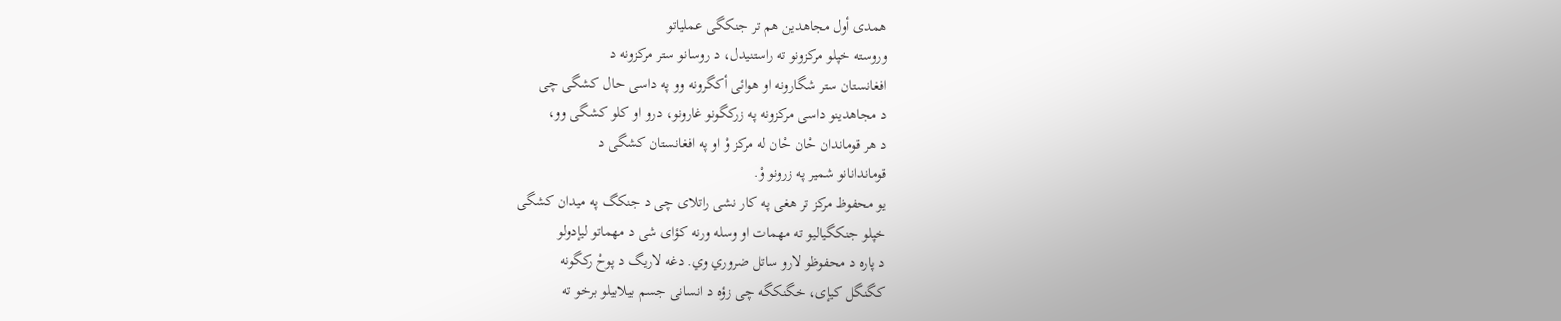همدى أول مجاهدين هم تر جنكگى عملياتو
وروسته خپلو مركزونو ته راستنيدل، د روسانو ستر مركزونه د
افغانستان ستر شگارونه او هوائى أكگرونه وو په داسى حال كشگى چى
د مجاهدينو داسى مركزونه په زركگونو غارونو، درو او كلو كشگى وو،
د هر قوماندان حْان حْان له مركز وْ او په افغانستان كشگى د
قوماندانانو شمير په زرونو وْ.
يو محفوظ مركز تر هغى په كار نشى راتلاى چى د جنكگ په ميدان كشگى
خپلو جنكگياليو ته مهمات او وسله ورنه كؤاى شى د مهماتو ليإدولو
د پاره د محفوظو لارو ساتل ضروري وي. دغه لاريگ د پوحْ ركگونه
كگنگل كيإى، خگنكگه چى زؤه د انسانى جسم بيلابيلو برخو ته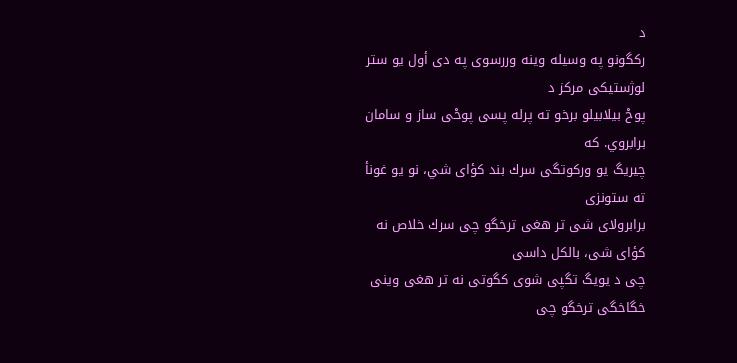د
ركگونو په وسيله وينه وررسوى په دى أول يو ستر لوژستيكى مركز د
پوحْ بيلابيلو برخو ته پرله پسى پوحْى ساز و سامان برابروي. كه
چيريگ يو وركوتگى سرك بند كؤاى شي، نو يو غونأ ته ستونزى
برابرولاى شى تر هغى ترخگو چى سرك خلاص نه كؤاى شى، بالكل داسى
چى د يويگ تگپى شوى كگوتى نه تر هغى وينى خگاخگى ترخگو چى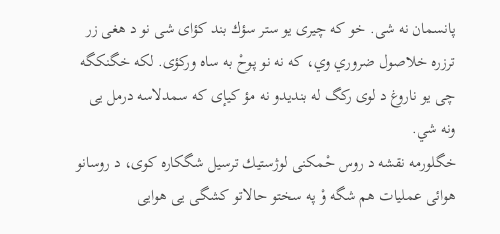پانسمان نه شى. خو كه چيرى يو ستر سؤك بند كؤاى شى نو د هغى زر
ترزره خلاصول ضروري وي، كه نه نو پوحْ به ساه وركؤى. لكه خگنكگه
چى يو ناروغ د لوى ركگ له بنديدو نه مؤ كيإى كه سمدلاسه درمل يى
ونه شي.
خگلورمه نقشه د روس حْمكنى لوژستيك ترسيل شگكاره كوى، د روسانو
هوائى عمليات هم شگه وْ په سختو حالاتو كشگى يى هوايى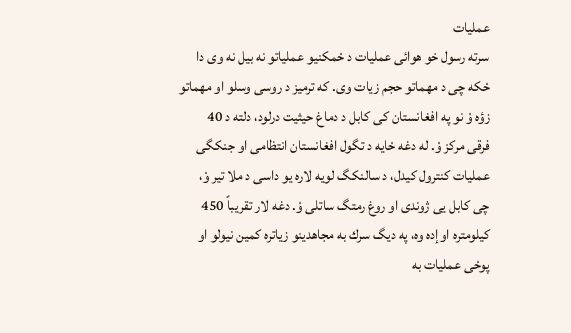عمليات
سرته رسول خو هوائى عمليات د حْمكنيو عملياتو نه بيل نه وى دا
حْكه چى د مهماتو حجم زيات وى. كه ترميز د روسى وسلو او مهماتو
زؤه وْ نو په افغانستان كى كابل د دماغ حيثيت درلود، دلته د 40
فرقى مركز وْ. له دغه حْايه د تگول افغانستان انتظامى او جنكگى
عمليات كنترول كيدل، د سالنكگ لويه لاره يو داسى د ملا تير وْ،
چى كابل يى ژوندى او روغ رمتگ ساتلى وْ. دغه لار تقريباً 450
كيلومتره اوإده وه، په ديگ سرك به مجاهدينو زياتره كمين نيولو او
پوحْى عمليات به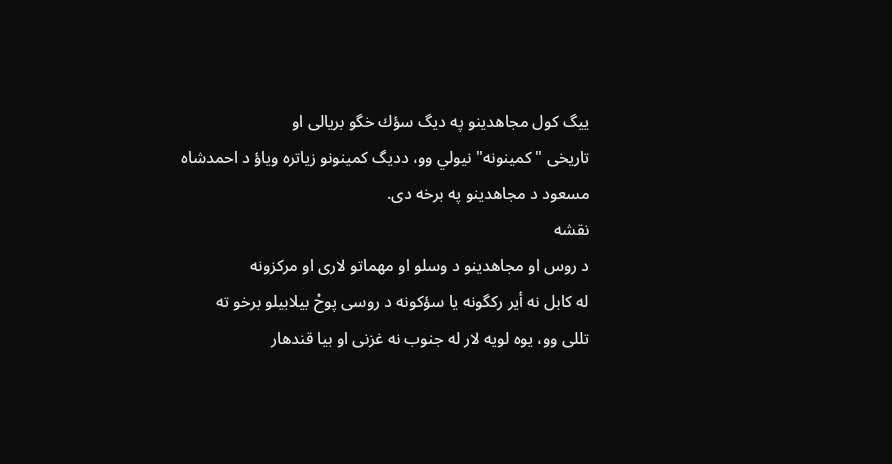ييگ كول مجاهدينو په ديگ سؤك خگو بريالى او
تاريخى "كمينونه" نيولي وو، دديگ كمينونو زياتره وياؤ د احمدشاه
مسعود د مجاهدينو په برخه دى.
نقشه
د روس او مجاهدينو د وسلو او مهماتو لارى او مركزونه
له كابل نه أير ركگونه يا سؤكونه د روسى پوحْ بيلابيلو برخو ته
تللى وو، يوه لويه لار له جنوب نه غزنى او بيا قندهار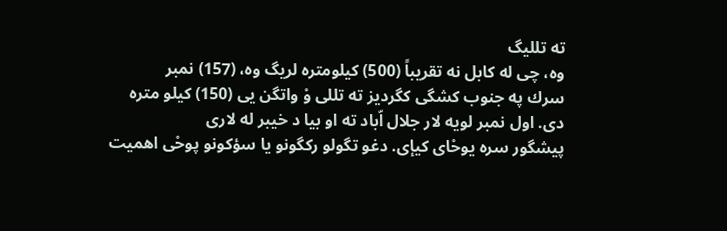ته تلليگ
وه، چى له كابل نه تقريباً (500) كيلومتره لريگ وه، (157) نمبر
سرك په جنوب كشگى كگرديز ته تللى وْ واتگن يى (150) كيلو متره
دى. اول نمبر لويه لار جلال اّباد ته او بيا د خيبر له لارى
پيشگور سره يوحْاى كيإى. دغو تگولو ركگونو يا سؤكونو پوحْى اهميت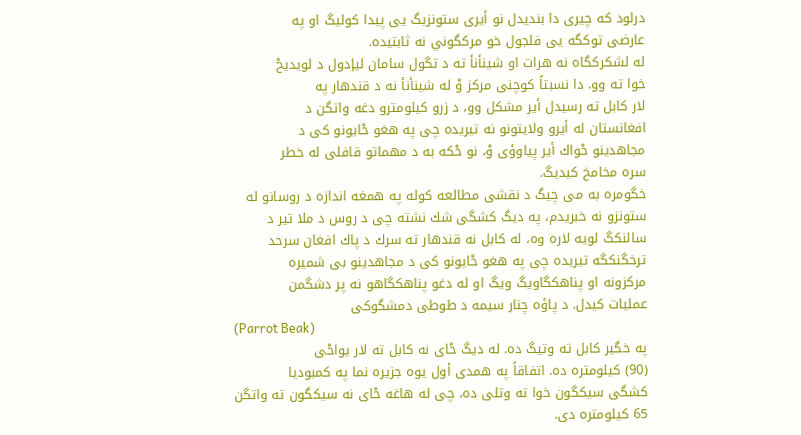درلود كه چيرى دا بنديدل نو أيرى ستونزيگ يى پيدا كوليگ او په
عارضى توكگه يى فلجول خو مركگوني نه ثابتيده.
له لشكركگاه نه هرات او شينأنأ ته د تگول سامان ليإدول د لويديحْ
خوا ته وو. دا نسبتاً كوچنى مركز وْ له شينأنأ نه د قندهار په
لار كابل ته رسيدل أير مشكل وو، د زرو كيلومترو دغه واتگن د
افغانستان له أيرو ولايتونو نه تيريده چى په هغو حْايونو كى د
مجاهدينو حْواك أير پياوؤى وْ، نو حْكه به د مهماتو قافلى له خطر
سره مخامخ كيديگ.
خگومره به مى چيگ د نقشى مطالعه كوله په همغه اندازه د روسانو له
ستونزو نه خبريدم، په ديگ كشگى شك نشته چى د روس د ملا تير د
سالنكگ لويه لاره وه، له كابل نه قندهار ته سرك د پاك افغان سرحد
ترخگنكگه تيريده چى په هغو حْايونو كى د مجاهدينو بى شميره
مركزونه او پناهكگاويگ ويگ او له دغو پناهكگاهو نه پر دشگمن
عمليات كيدل. د پاؤه چنار سيمه د طوطى دمشگوكى
(Parrot Beak)
په خگير كابل ته وتيگ ده. له ديگ حْاى نه كابل ته لار يواحْى
(90) كيلومتره ده. اتفاقاً په همدى أول يوه جزيره نما په كمبوديا
كشگى سيكگون خوا ته وتلى ده، چى له هاغه حْاى نه سيكگون ته واتگن
65 كيلومتره دى.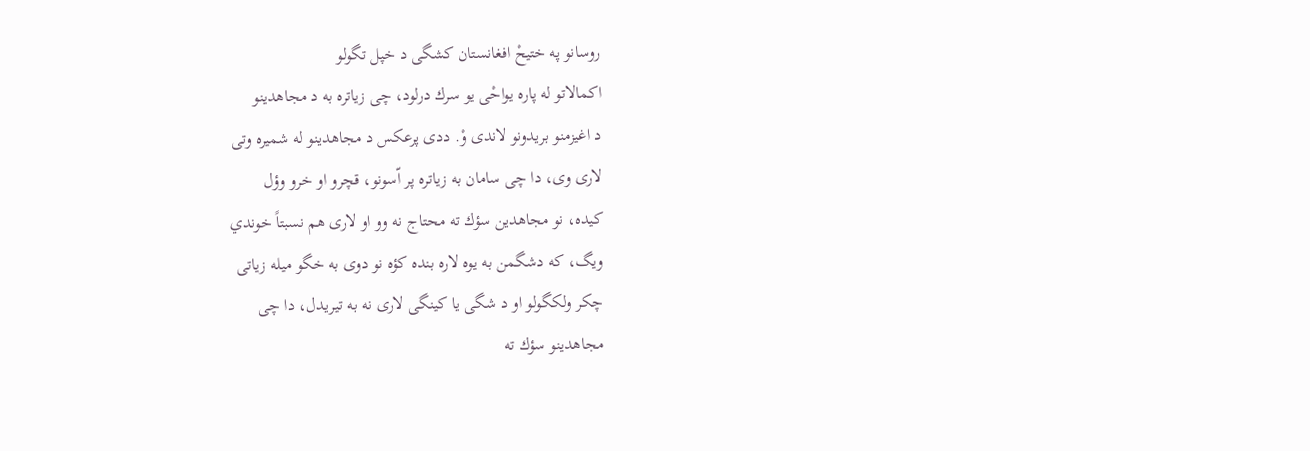روسانو په ختيحْ افغانستان كشگى د خپل تگولو
اكمالاتو له پاره يواحْى يو سرك درلود، چى زياتره به د مجاهدينو
د اغيزمنو بريدونو لاندى وْ. ددى پرعكس د مجاهدينو له شميره وتى
لارى وى، دا چى سامان به زياتره پر اّسونو، قچرو او خرو وؤل
كيده، نو مجاهدين سؤك ته محتاج نه وو او لارى هم نسبتاً خوندي
ويگ، كه دشگمن به يوه لاره بنده كؤه نو دوى به خگو ميله زياتى
چكر ولكگولو او د شگى يا كينگى لارى نه به تيريدل، دا چى
مجاهدينو سؤك ته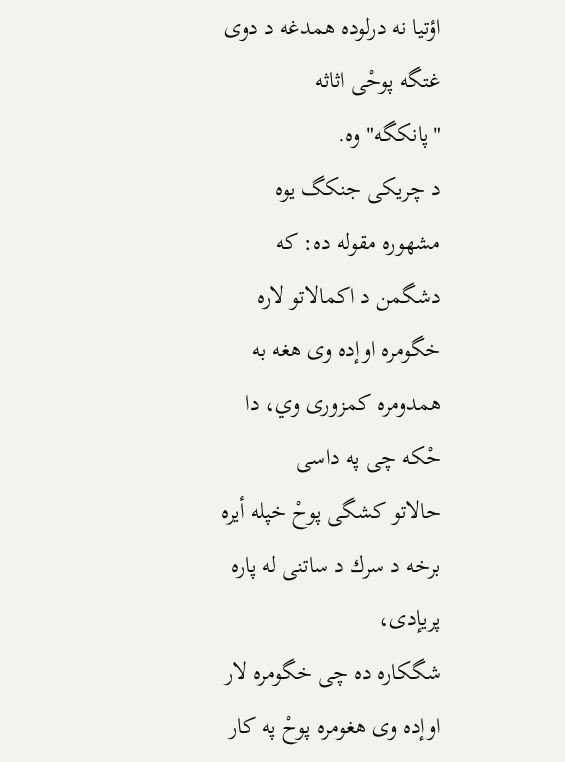اؤتيا نه درلوده همدغه د دوى غتگه پوحْى اثاثه
"پانكگه" وه.
د چريكى جنكگ يوه مشهوره مقوله ده: كه دشگمن د اكمالاتو لاره
خگومره اوإده وى هغه به همدومره كمزورى وي، دا حْكه چى په داسى
حالاتو كشگى پوحْ خپله أيره برخه د سرك د ساتنى له پاره پريإدى،
شگكاره ده چى خگومره لار اوإده وى هغومره پوحْ په كار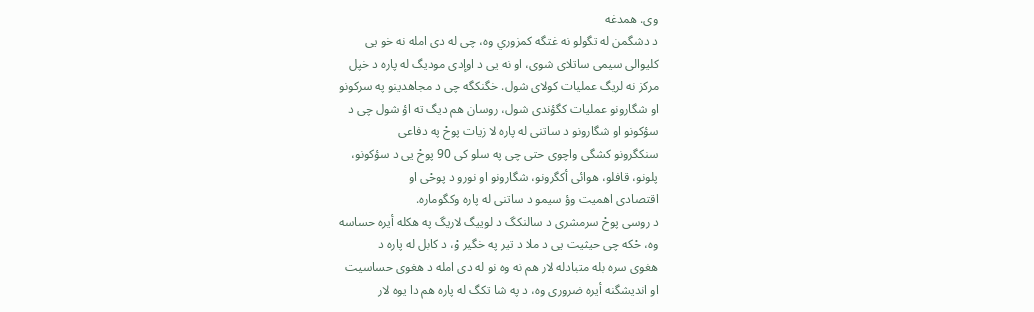وى. همدغه
د دشگمن له تگولو نه غتگه كمزوري وه، چى له دى امله نه خو يى
كليوالى سيمى ساتلاى شوى، او نه يى د اوإدى موديگ له پاره د خپل
مركز نه لريگ عمليات كولاى شول. خگنكگه چى د مجاهدينو په سركونو
او شگارونو عمليات كگؤندى شول، روسان هم ديگ ته اؤ شول چى د
سؤكونو او شگارونو د ساتنى له پاره لا زيات پوحْ په دفاعى
سنكگرونو كشگى واچوى حتى چى په سلو كى 90 پوحْ يى د سؤكونو،
پلونو، قافلو، هوائى أكگرونو، شگارونو او نورو د پوحْى او
اقتصادى اهميت وؤ سيمو د ساتنى له پاره وكگوماره.
د روسى پوحْ سرمشرى د سالنكگ د لوييگ لاريگ په هكله أيره حساسه
وه، حْكه چى حيثيت يى د ملا د تير په خگير وْ، د كابل له پاره د
هغوى سره بله متبادله لار هم نه وه نو له دى امله د هغوى حساسيت
او انديشگنه أيره ضرورى وه، د په شا تكگ له پاره هم دا يوه لار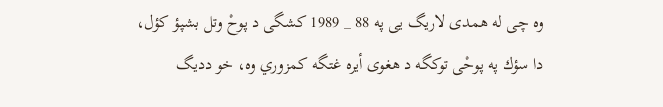وه چى له همدى لاريگ يى په 88 _ 1989 كشگى د پوحْ وتل بشپؤ كؤل،
دا سؤك په پوحْى توكگه د هغوى أيره غتگه كمزوري وه، خو دديگ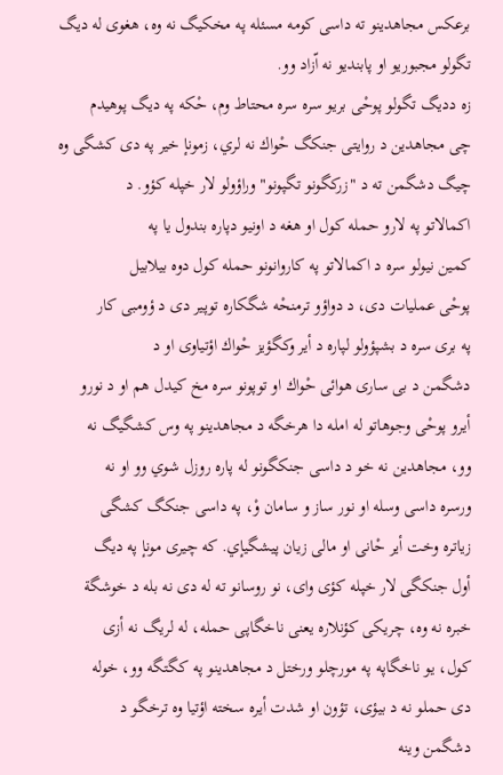برعكس مجاهدينو ته داسى كومه مسئله په مخكيگ نه وه، هغوى له ديگ
تگولو مجبوريو او پابنديو نه اّزاد وو.
زه دديگ تگولو پوحْى بريو سره سره محتاط وم، حْكه په ديگ پوهيدم
چى مجاهدين د روايتى جنكگ حْواك نه لري، زمونإ خير په دى كشگى وه
چيگ دشگمن ته د "زركگونو تگپونو" وراؤولو لار خپله كؤو. د
اكمالاتو په لارو حمله كول او هغه د اونيو دپاره بندول يا په
كمين نيولو سره د اكمالاتو په كاروانونو حمله كول دوه بيلابيل
پوحْى عمليات دى، د دواؤو ترمنحْه شگكاره توپير دى د ؤومبى كار
په برى سره د بشپؤولو لپاره د أير وكگؤيز حْواك اؤتياوى او د
دشگمن د بى سارى هوائى حْواك او توپونو سره مخ كيدل هم او د نورو
أيرو پوحْى وجوهاتو له امله دا هرخگه د مجاهدينو په وس كشگيگ نه
وو، مجاهدين نه خو د داسى جنكگونو له پاره روزل شوي وو او نه
ورسره داسى وسله او نور ساز و سامان وْ، په داسى جنكگ كشگى
زياتره وخت أير حْانى او مالى زيان پيشگيإي. كه چيرى مونإ په ديگ
أول جنكگى لار خپله كؤى واى، نو روسانو ته له دى نه بله د خوشگة
خبره نه وه، چريكى كؤنلاره يعنى ناخگاپى حمله، له لريگ نه أزى
كول، يو ناخگاپه په مورچلو ورختل د مجاهدينو په كگتگه وو، خوله
دى حملو نه د بيؤى، تؤون او شدت أيره سخته اؤتيا وه ترخگو د
دشگمن وينه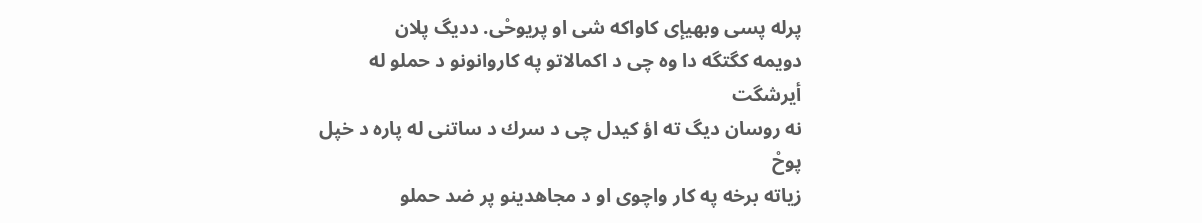پرله پسى وبهيإى كاواكه شى او پريوحْى. دديگ پلان
دويمه كگتگه دا وه چى د اكمالاتو په كاروانونو د حملو له أيرشگت
نه روسان ديگ ته اؤ كيدل چى د سرك د ساتنى له پاره د خپل پوحْ
زياته برخه په كار واچوى او د مجاهدينو پر ضد حملو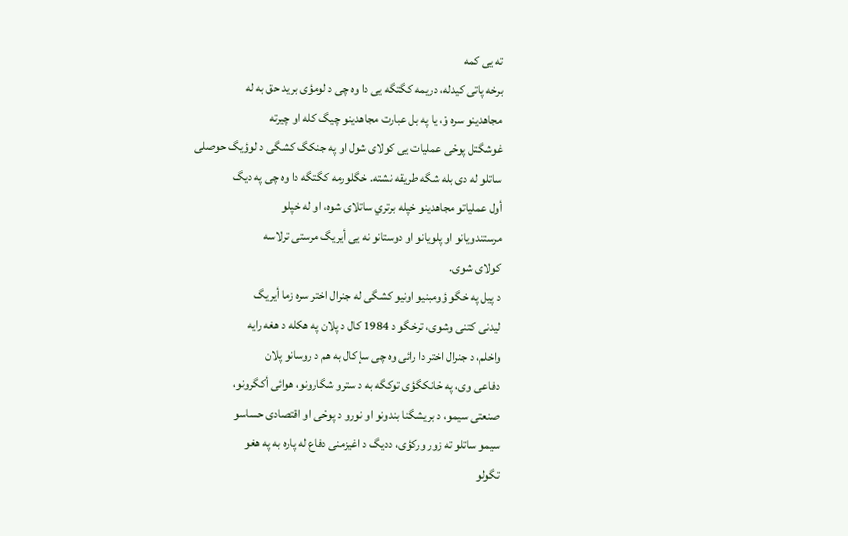ته يى كمه
برخه پاتى كيدله، دريمه كگتگه يى دا وه چى د لومؤى بريد حق به له
مجاهدينو سره وْ، يا په بل عبارت مجاهدينو چيگ كله او چيرته
غوشگتل پوحْى عمليات يى كولاى شول او په جنكگ كشگى د لوؤيگ حوصلى
ساتلو له دى بله شگه طريقه نشته. خگلورمه كگتگه دا وه چى په ديگ
أول عملياتو مجاهدينو خپله برتري ساتلاى شوه، او له خپلو
مرستندويانو او پلويانو او دوستانو نه يى أيريگ مرستى ترلاسه
كولاى شوى.
د پيل په خگو ؤومبنيو اونيو كشگى له جنرال اختر سره زما أيريگ
ليدنى كتنى وشوى، ترخگو د 1984 كال د پلان په هكله د هغه رايه
واخلم، د جنرال اختر دا رائى وه چى سإ كال به هم د روسانو پلان
دفاعى وى، په حْانكگؤى توكگه به د سترو شگارونو، هوائى أكگرونو،
صنعتى سيمو، د بريشگنا بندونو او نورو د پوحْى او اقتصادى حساسو
سيمو ساتلو ته زور وركؤى، دديگ د اغيزمنى دفاع له پاره به په هغو
تگولو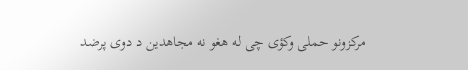مركزونو حملى وكؤى چى له هغو نه مجاهدين د دوى پرضد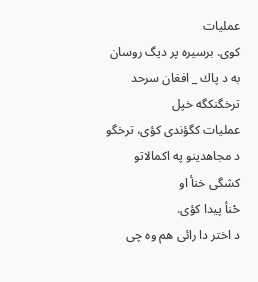عمليات
كوى. برسيره پر ديگ روسان به د پاك _ افغان سرحد ترخگنكگه خپل
عمليات كگؤندى كؤى، ترخگو د مجاهدينو په اكمالاتو كشگى خنأ او
حْنأ پيدا كؤى.
د اختر دا رائى هم وه چى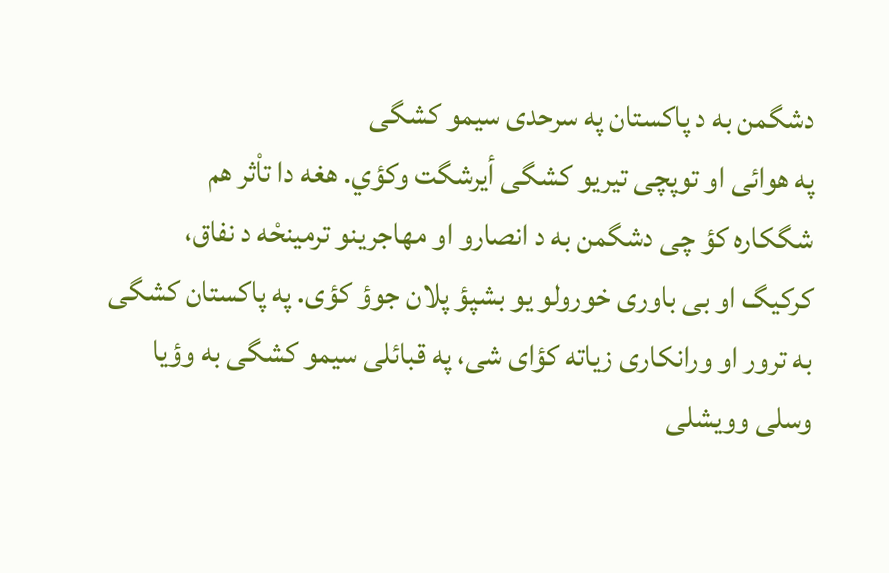دشگمن به د پاكستان په سرحدى سيمو كشگى
په هوائى او توپچى تيريو كشگى أيرشگت وكؤي. هغه دا تاْثر هم
شگكاره كؤ چى دشگمن به د انصارو او مهاجرينو ترمينحْه د نفاق،
كركيگ او بى باورى خورولو يو بشپؤ پلان جوؤ كؤى. په پاكستان كشگى
به ترور او ورانكارى زياته كؤاى شى، په قبائلى سيمو كشگى به وؤيا
وسلى وويشلى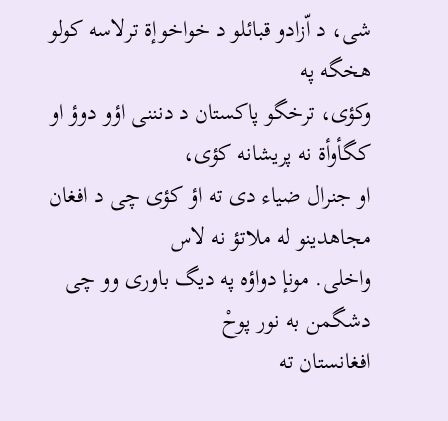شى، د اّزادو قبائلو د خواخوإة ترلاسه كولو هخگه په
وكؤى، ترخگو پاكستان د دنننى اؤو دوؤ او كگأوأة نه پريشانه كؤى،
او جنرال ضياء دى ته اؤ كؤى چى د افغان مجاهدينو له ملاتؤ نه لاس
واخلى. مونإ دواؤه په ديگ باورى وو چى دشگمن به نور پوحْ
افغانستان ته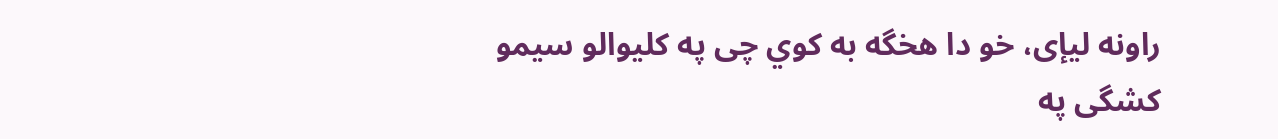راونه ليإى، خو دا هخگه به كوي چى په كليوالو سيمو
كشگى په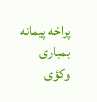پراخه پيمانه بمبارى وكؤى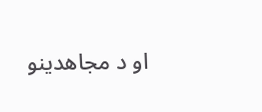او د مجاهدينو